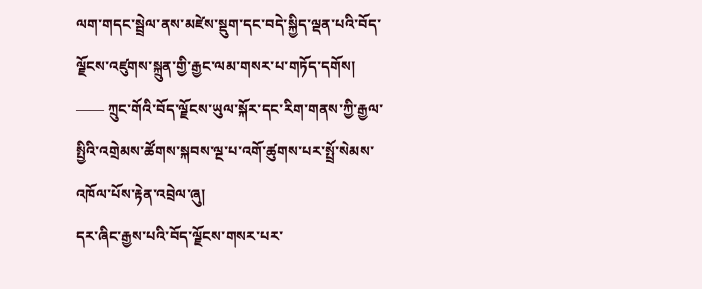ལག་གདང་སྦྲེལ་ནས་མཛེས་སྡུག་དང་བདེ་སྐྱིད་ལྡན་པའི་བོད་ལྗོངས་འཛུགས་སྐྲུན་གྱི་རྒྱང་ལམ་གསར་པ་གཏོད་དགོས།
—— ཀྲུང་གོའི་བོད་ལྗོངས་ཡུལ་སྐོར་དང་རིག་གནས་ཀྱི་རྒྱལ་སྤྱིའི་འགྲེམས་ཚོགས་སྐབས་ལྔ་པ་འགོ་ཚུགས་པར་སྤྲོ་སེམས་འཁོལ་པོས་རྟེན་འབྲེལ་ཞུ།
དར་ཞིང་རྒྱས་པའི་བོད་ལྗོངས་གསར་པར་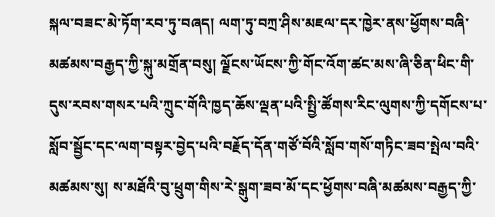སྐལ་བཟང་མེ་ཏོག་རབ་ཏུ་བཞད། ལག་ཏུ་བཀྲ་ཤིས་མཇལ་དར་ཁྱེར་ནས་ཕྱོགས་བཞི་མཚམས་བརྒྱད་ཀྱི་སྐུ་མགྲོན་བསུ། ལྗོངས་ཡོངས་ཀྱི་གོང་འོག་ཚང་མས་ཞི་ཅིན་ཕིང་གི་དུས་རབས་གསར་པའི་ཀྲུང་གོའི་ཁྱད་ཆོས་ལྡན་པའི་སྤྱི་ཚོགས་རིང་ལུགས་ཀྱི་དགོངས་པ་སློབ་སྦྱོང་དང་ལག་བསྟར་བྱེད་པའི་བརྗོད་དོན་གཙོ་བོའི་སློབ་གསོ་གཏིང་ཟབ་སྤེལ་བའི་མཚམས་སུ། ས་མཐོའི་བུ་ཕྲུག་གིས་རེ་སྒུག་ཟབ་མོ་དང་ཕྱོགས་བཞི་མཚམས་བརྒྱད་ཀྱི་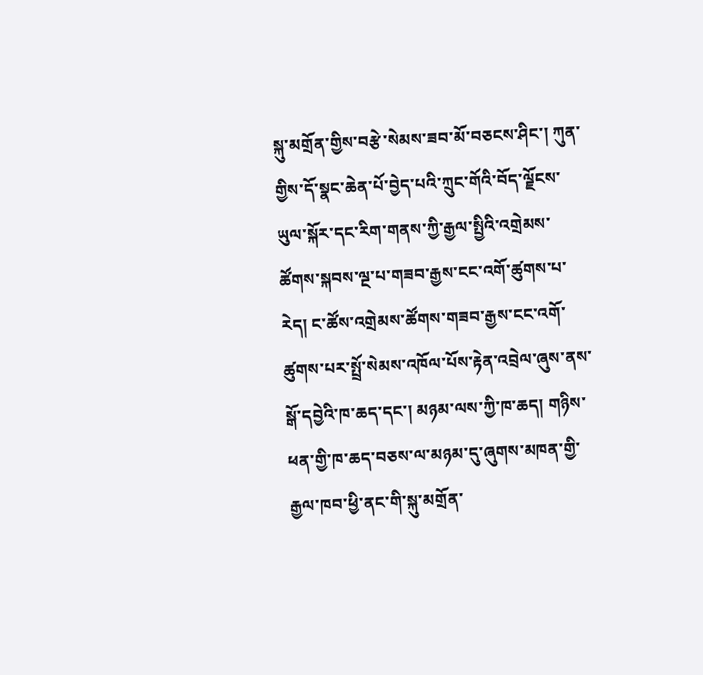སྐུ་མགྲོན་གྱིས་བརྩེ་སེམས་ཟབ་མོ་བཅངས་ཤིང་། ཀུན་གྱིས་དོ་སྣང་ཆེན་པོ་བྱེད་པའི་ཀྲུང་གོའི་བོད་ལྗོངས་ཡུལ་སྐོར་དང་རིག་གནས་ཀྱི་རྒྱལ་སྤྱིའི་འགྲེམས་ཚོགས་སྐབས་ལྔ་པ་གཟབ་རྒྱས་ངང་འགོ་ཚུགས་པ་རེད། ང་ཚོས་འགྲེམས་ཚོགས་གཟབ་རྒྱས་ངང་འགོ་ཚུགས་པར་སྤྲོ་སེམས་འཁོལ་པོས་རྟེན་འབྲེལ་ཞུས་ནས་སྒོ་དབྱེའི་ཁ་ཆད་དང་། མཉམ་ལས་ཀྱི་ཁ་ཆད། གཉིས་ཕན་གྱི་ཁ་ཆད་བཅས་ལ་མཉམ་དུ་ཞུགས་མཁན་གྱི་རྒྱལ་ཁབ་ཕྱི་ནང་གི་སྐུ་མགྲོན་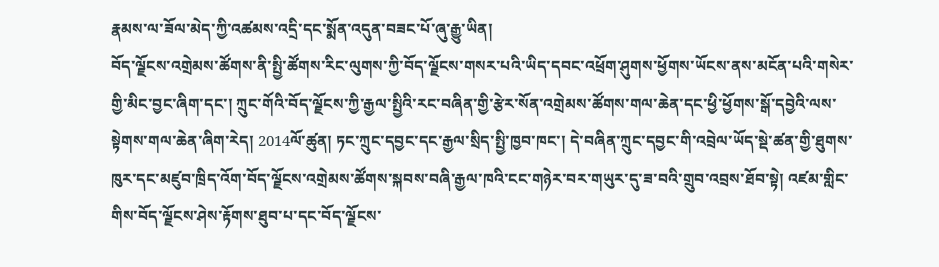རྣམས་ལ་ཟོལ་མེད་ཀྱི་འཚམས་འདྲི་དང་སྨོན་འདུན་བཟང་པོ་ཞུ་རྒྱུ་ཡིན།
བོད་ལྗོངས་འགྲེམས་ཚོགས་ནི་སྤྱི་ཚོགས་རིང་ལུགས་ཀྱི་བོད་ལྗོངས་གསར་པའི་ཡིད་དབང་འཕྲོག་ཤུགས་ཕྱོགས་ཡོངས་ནས་མངོན་པའི་གསེར་གྱི་མིང་བྱང་ཞིག་དང་། ཀྲུང་གོའི་བོད་ལྗོངས་ཀྱི་རྒྱལ་སྤྱིའི་རང་བཞིན་གྱི་རྩེར་སོན་འགྲེམས་ཚོགས་གལ་ཆེན་དང་ཕྱི་ཕྱོགས་སྒོ་དབྱེའི་ལས་སྟེགས་གལ་ཆེན་ཞིག་རེད། 2014ལོ་ཚུན། ཏང་ཀྲུང་དབྱང་དང་རྒྱལ་སྲིད་སྤྱི་ཁྱབ་ཁང་། དེ་བཞིན་ཀྲུང་དབྱང་གི་འབྲེལ་ཡོད་སྡེ་ཚན་གྱི་ཐུགས་ཁུར་དང་མཛུབ་ཁྲིད་འོག་བོད་ལྗོངས་འགྲེམས་ཚོགས་སྐབས་བཞི་རྒྱལ་ཁའི་ངང་གཉེར་བར་གཡུར་དུ་ཟ་བའི་གྲུབ་འབྲས་ཐོབ་སྟེ། འཛམ་གླིང་གིས་བོད་ལྗོངས་ཤེས་རྟོགས་ཐུབ་པ་དང་བོད་ལྗོངས་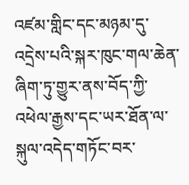འཛམ་གླིང་དང་མཉམ་དུ་འདྲེས་པའི་སྐར་ཁུང་གལ་ཆེན་ཞིག་ཏུ་གྱུར་ནས་བོད་ཀྱི་འཕེལ་རྒྱས་དང་ཡར་ཐོན་ལ་སྐུལ་འདེད་གཏོང་བར་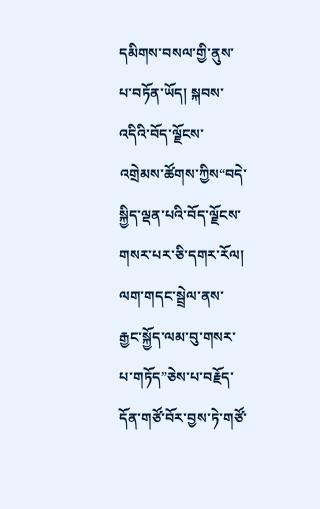དམིགས་བསལ་གྱི་ནུས་པ་བཏོན་ཡོད། སྐབས་འདིའི་བོད་ལྗོངས་འགྲེམས་ཚོགས་ཀྱིས“བདེ་སྐྱིད་ལྡན་པའི་བོད་ལྗོངས་གསར་པར་ཅི་དགར་རོལ། ལག་གདང་སྦྲེལ་ནས་རྒྱང་སྐྱོད་ལམ་བུ་གསར་པ་གཏོད”ཅེས་པ་བརྗོད་དོན་གཙོ་བོར་བྱས་ཏེ་གཙོ་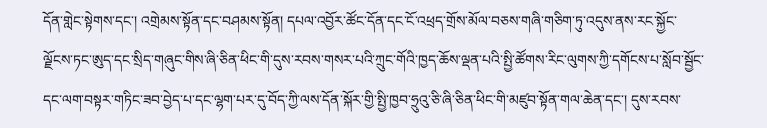དོན་གླེང་སྟེགས་དང་། འགྲེམས་སྟོན་དང་བཤམས་སྟོན། དཔལ་འབྱོར་ཚོང་དོན་དང་ངོ་འཕྲད་གྲོས་མོལ་བཅས་གཞི་གཅིག་ཏུ་འདུས་ནས་རང་སྐྱོང་ལྗོངས་ཏང་ཨུད་དང་སྲིད་གཞུང་གིས་ཞི་ཅིན་ཕིང་གི་དུས་རབས་གསར་པའི་ཀྲུང་གོའི་ཁྱད་ཆོས་ལྡན་པའི་སྤྱི་ཚོགས་རིང་ལུགས་ཀྱི་དགོངས་པ་སློབ་སྦྱོང་དང་ལག་བསྟར་གཏིང་ཟབ་བྱེད་པ་དང་ལྷག་པར་དུ་བོད་ཀྱི་ལས་དོན་སྐོར་གྱི་སྤྱི་ཁྱབ་ཧྲུའུ་ཅི་ཞི་ཅིན་ཕིང་གི་མཛུབ་སྟོན་གལ་ཆེན་དང་། དུས་རབས་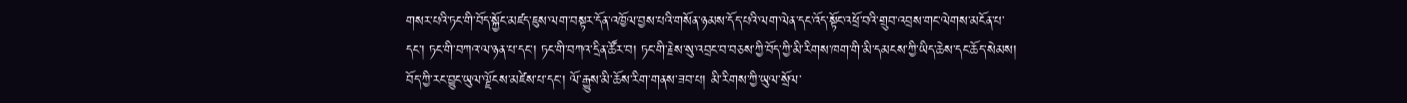གསར་པའི་ཏང་གི་བོད་སྐྱོང་མཛད་ཇུས་ལག་བསྟར་དོན་འཁྱོལ་བྱས་པའི་གསོན་ཉམས་དོད་པའི་ལག་ལེན་དང་འོད་སྟོང་འཕྲོ་བའི་གྲུབ་འབྲས་གང་ལེགས་མངོན་པ་དང་། ཏང་གི་བཀའ་ལ་ཉན་པ་དང་། ཏང་གི་བཀའ་དྲིན་ཚོར་བ། ཏང་གི་རྗེས་སུ་འབྲང་བ་བཅས་ཀྱི་བོད་ཀྱི་མི་རིགས་ཁག་གི་མི་དམངས་ཀྱི་ཡིད་ཆེས་དང་ཆོད་སེམས། བོད་ཀྱི་རང་བྱུང་ཡུལ་ལྗོངས་མཛེས་པ་དང་། ལོ་རྒྱུས་མི་ཆོས་རིག་གནས་ཟབ་པ། མི་རིགས་ཀྱི་ཡུལ་སྲོལ་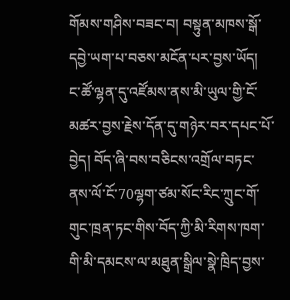གོམས་གཤིས་བཟང་བ། བསྟུན་མཁས་སྒོ་དབྱེ་ཡག་པ་བཅས་མངོན་པར་བྱས་ཡོད།
ང་ཚོ་ལྷན་དུ་འཛོམས་ནས་མི་ཡུལ་གྱི་ངོ་མཚར་བྱས་རྗེས་དོན་དུ་གཉེར་བར་དཔང་པོ་བྱེད། བོད་ཞི་བས་བཅིངས་འགྲོལ་བཏང་ནས་ལོ་ངོ་70ལྷག་ཙམ་སོང་རིང་ཀྲུང་གོ་གུང་ཁྲན་ཏང་གིས་བོད་ཀྱི་མི་རིགས་ཁག་གི་མི་དམངས་ལ་མཐུན་སྒྲིལ་སྣེ་ཁྲིད་བྱས་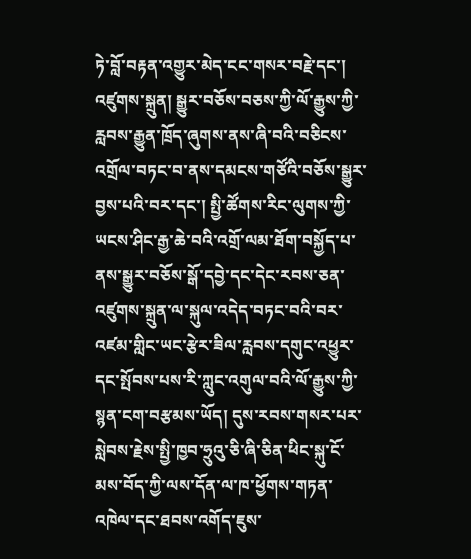ཏེ་བློ་བརྟན་འགྱུར་མེད་ངང་གསར་བརྗེ་དང་། འཛུགས་སྐྲུན། སྒྱུར་བཅོས་བཅས་ཀྱི་ལོ་རྒྱུས་ཀྱི་རླབས་རྒྱུན་ཁྲོད་ཞུགས་ནས་ཞི་བའི་བཅིངས་འགྲོལ་བཏང་བ་ནས་དམངས་གཙོའི་བཅོས་སྒྱུར་བྱས་པའི་བར་དང་། སྤྱི་ཚོགས་རིང་ལུགས་ཀྱི་ཡངས་ཤིང་རྒྱ་ཆེ་བའི་འགྲོ་ལམ་ཐོག་བསྐྱོད་པ་ནས་སྒྱུར་བཅོས་སྒོ་དབྱེ་དང་དེང་རབས་ཅན་འཛུགས་སྐྲུན་ལ་སྐུལ་འདེད་བཏང་བའི་བར་འཛམ་གླིང་ཡང་རྩེར་ཟིལ་རླབས་དགུང་འཕྱུར་དང་སྤོབས་པས་རི་ཀླུང་འགུལ་བའི་ལོ་རྒྱུས་ཀྱི་སྙན་ངག་བརྩམས་ཡོད། དུས་རབས་གསར་པར་སླེབས་རྗེས་སྤྱི་ཁྱབ་ཧྲུའུ་ཅི་ཞི་ཅིན་ཕིང་སྐུ་ངོ་མས་བོད་ཀྱི་ལས་དོན་ལ་ཁ་ཕྱོགས་གཏན་འཁེལ་དང་ཐབས་འགོད་ཇུས་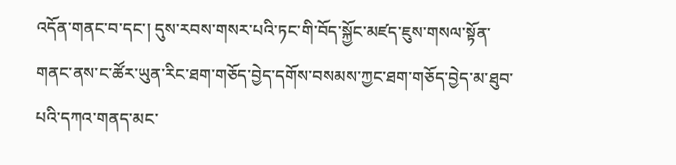འདོན་གནང་བ་དང་། དུས་རབས་གསར་པའི་ཏང་གི་བོད་སྐྱོང་མཛད་ཇུས་གསལ་སྟོན་གནང་ནས་ང་ཚོར་ཡུན་རིང་ཐག་གཅོད་བྱེད་དགོས་བསམས་ཀྱང་ཐག་གཅོད་བྱེད་མ་ཐུབ་པའི་དཀའ་གནད་མང་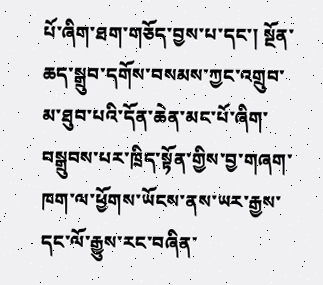པོ་ཞིག་ཐག་གཅོད་བྱས་པ་དང་། སྔོན་ཆད་སྒྲུབ་དགོས་བསམས་ཀྱང་འགྲུབ་མ་ཐུབ་པའི་དོན་ཆེན་མང་པོ་ཞིག་བསྒྲུབས་པར་ཁྲིད་སྟོན་གྱིས་བྱ་གཞག་ཁག་ལ་ཕྱོགས་ཡོངས་ནས་ཡར་རྒྱས་དང་ལོ་རྒྱུས་རང་བཞིན་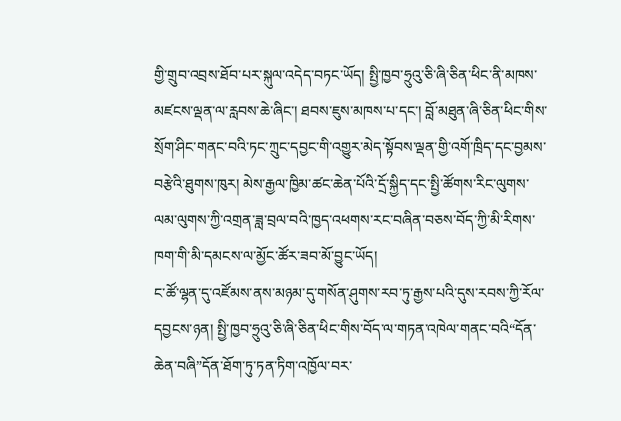གྱི་གྲུབ་འབྲས་ཐོབ་པར་སྐུལ་འདེད་བཏང་ཡོད། སྤྱི་ཁྱབ་ཧྲུའུ་ཅི་ཞི་ཅིན་ཕིང་ནི་མཁས་མཛངས་ལྡན་ལ་རླབས་ཆེ་ཞིང་། ཐབས་ཇུས་མཁས་པ་དང་། བློ་མཐུན་ཞི་ཅིན་ཕིང་གིས་སྲོག་ཤིང་གནང་བའི་ཏང་ཀྲུང་དབྱང་གི་འགྱུར་མེད་སྟོབས་ལྡན་གྱི་འགོ་ཁྲིད་དང་བྱམས་བརྩེའི་ཐུགས་ཁུར། མེས་རྒྱལ་ཁྱིམ་ཚང་ཆེན་པོའི་དྲོ་སྐྱིད་དང་སྤྱི་ཚོགས་རིང་ལུགས་ལམ་ལུགས་ཀྱི་འགྲན་ཟླ་བྲལ་བའི་ཁྱད་འཕགས་རང་བཞིན་བཅས་བོད་ཀྱི་མི་རིགས་ཁག་གི་མི་དམངས་ལ་མྱོང་ཚོར་ཟབ་མོ་བྱུང་ཡོད།
ང་ཚོ་ལྷན་དུ་འཛོམས་ནས་མཉམ་དུ་གསོན་ཤུགས་རབ་ཏུ་རྒྱས་པའི་དུས་རབས་ཀྱི་རོལ་དབྱངས་ཉན། སྤྱི་ཁྱབ་ཧྲུའུ་ཅི་ཞི་ཅིན་ཕིང་གིས་བོད་ལ་གཏན་འཁེལ་གནང་བའི“དོན་ཆེན་བཞི”དོན་ཐོག་ཏུ་ཏན་ཏིག་འཁྱོལ་བར་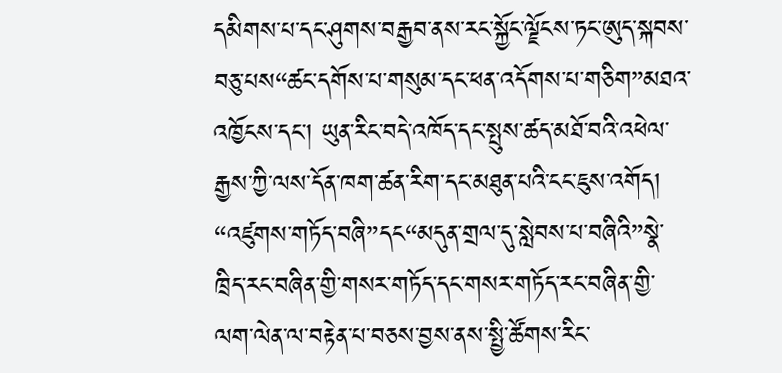དམིགས་པ་དང་ཤུགས་བརྒྱབ་ནས་རང་སྐྱོང་ལྗོངས་ཏང་ཨུད་སྐབས་བཅུ་པས“ཚང་དགོས་པ་གསུམ་དང་ཕན་འདོགས་པ་གཅིག”མཐའ་འཁྱོངས་དང་། ཡུན་རིང་བདེ་འཁོད་དང་སྤུས་ཚད་མཐོ་བའི་འཕེལ་རྒྱས་ཀྱི་ལས་དོན་ཁག་ཚན་རིག་དང་མཐུན་པའི་ངང་ཇུས་འགོད། “འཛུགས་གཏོད་བཞི”དང“མདུན་གྲལ་དུ་སླེབས་པ་བཞིའི”སྣེ་ཁྲིད་རང་བཞིན་གྱི་གསར་གཏོད་དང་གསར་གཏོད་རང་བཞིན་གྱི་ལག་ལེན་ལ་བརྟེན་པ་བཅས་བྱས་ནས་སྤྱི་ཚོགས་རིང་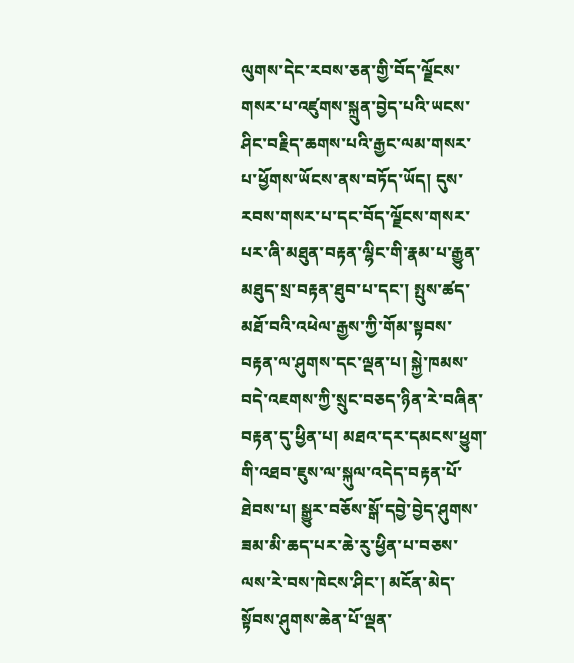ལུགས་དེང་རབས་ཅན་གྱི་བོད་ལྗོངས་གསར་པ་འཛུགས་སྐྲུན་བྱེད་པའི་ཡངས་ཤིང་བརྗིད་ཆགས་པའི་རྒྱང་ལམ་གསར་པ་ཕྱོགས་ཡོངས་ནས་བཏོད་ཡོད། དུས་རབས་གསར་པ་དང་བོད་ལྗོངས་གསར་པར་ཞི་མཐུན་བརྟན་ལྷིང་གི་རྣམ་པ་རྒྱུན་མཐུད་སྲ་བརྟན་ཐུབ་པ་དང་། སྤུས་ཚད་མཐོ་བའི་འཕེལ་རྒྱས་ཀྱི་གོམ་སྟབས་བརྟན་ལ་ཤུགས་དང་ལྡན་པ། སྐྱེ་ཁམས་བདེ་འཇགས་ཀྱི་སྲུང་བཅད་ཉིན་རེ་བཞིན་བརྟན་དུ་ཕྱིན་པ། མཐའ་དར་དམངས་ཕྱུག་གི་འཐབ་ཇུས་ལ་སྐུལ་འདེད་བརྟན་པོ་ཐེབས་པ། སྒྱུར་བཅོས་སྒོ་དབྱེ་བྱེད་ཤུགས་ཟམ་མི་ཆད་པར་ཆེ་རུ་ཕྱིན་པ་བཅས་ལས་རེ་བས་ཁེངས་ཤིང་། མངོན་མེད་སྟོབས་ཤུགས་ཆེན་པོ་ལྡན་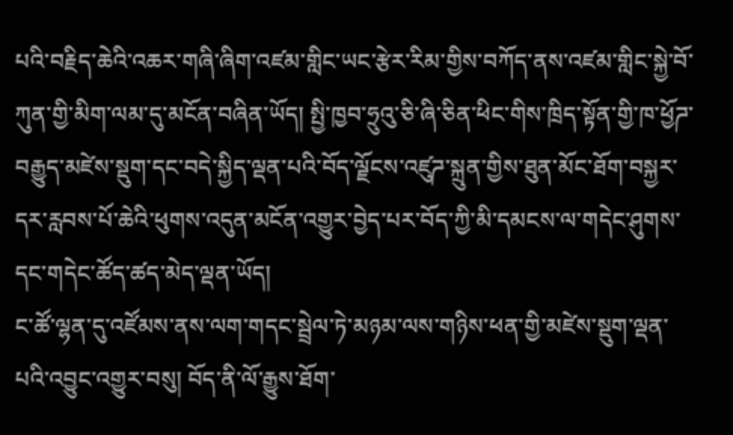པའི་བརྗིད་ཆེའི་འཆར་གཞི་ཞིག་འཛམ་གླིང་ཡང་རྩེར་རིམ་གྱིས་བཀོད་ནས་འཛམ་གླིང་སྐྱེ་བོ་ཀུན་གྱི་མིག་ལམ་དུ་མངོན་བཞིན་ཡོད། སྤྱི་ཁྱབ་ཧྲུའུ་ཅི་ཞི་ཅིན་ཕིང་གིས་ཁྲིད་སྟོན་གྱི་ཁ་ཕྱོཌ་བརྒྱུད་མཛེས་སྡུག་དང་བདེ་སྐྱིད་ལྡན་པའི་བོད་ལྗོངས་འཛུཌ་སྐྲུན་གྱིས་ཐུན་མོང་ཐོག་བསྐྱར་དར་རླབས་པོ་ཆེའི་ཕུགས་འདུན་མངོན་འགྱུར་བྱེད་པར་བོད་ཀྱི་མི་དམངས་ལ་གདེང་ཤུགས་དང་གདེང་ཚོད་ཚད་མེད་ལྡན་ཡོད།
ང་ཚོ་ལྷན་དུ་འཛོམས་ནས་ལག་གདང་སྦྲེལ་ཏེ་མཉམ་ལས་གཉིས་ཕན་གྱི་མཛེས་སྡུག་ལྡན་པའི་འབྱུང་འགྱུར་བསུ། བོད་ནི་ལོ་རྒྱུས་ཐོག་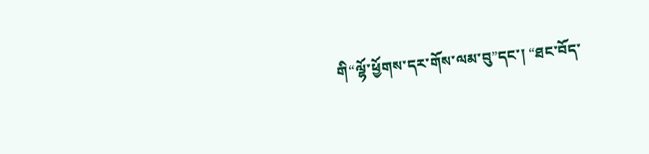གི“ལྷོ་ཕྱོགས་དར་གོས་ལམ་བུ”དང་། “ཐང་བོད་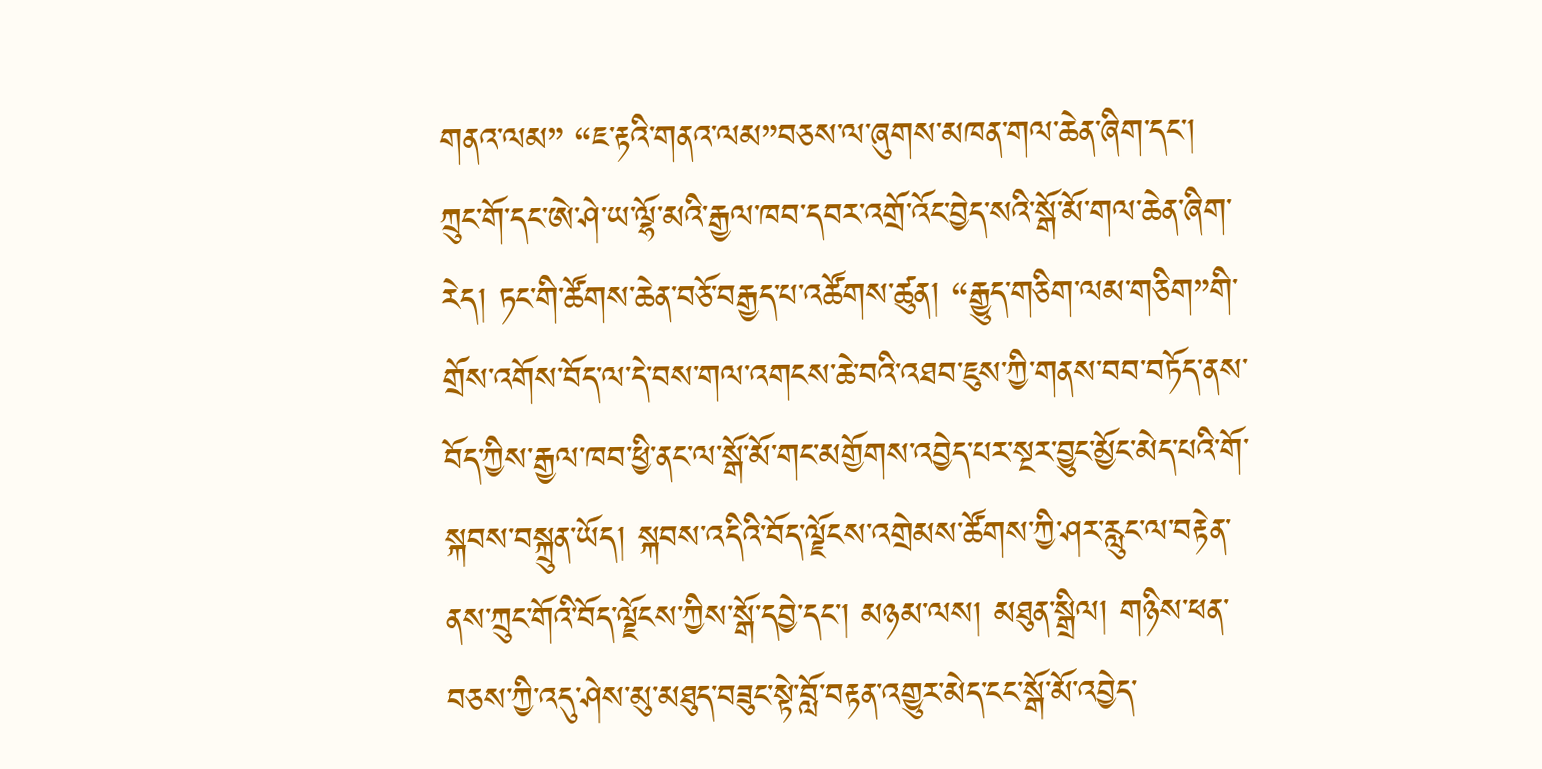གནའ་ལམ” “ཇ་རྟའི་གནའ་ལམ”བཅས་ལ་ཞུགས་མཁན་གལ་ཆེན་ཞིག་དང་། ཀྲུང་གོ་དང་ཨེ་ཤེ་ཡ་ལྷོ་མའི་རྒྱལ་ཁབ་དབར་འགྲོ་འོང་བྱེད་སའི་སྒོ་མོ་གལ་ཆེན་ཞིག་རེད། ཏང་གི་ཚོགས་ཆེན་བཅོ་བརྒྱད་པ་འཚོགས་ཚུན། “རྒྱུད་གཅིག་ལམ་གཅིག”གི་གྲོས་འགོས་བོད་ལ་དེ་བས་གལ་འགངས་ཆེ་བའི་འཐབ་ཇུས་ཀྱི་གནས་བབ་བཏོད་ནས་བོད་ཀྱིས་རྒྱལ་ཁབ་ཕྱི་ནང་ལ་སྒོ་མོ་གང་མགྱོགས་འབྱེད་པར་སྔར་བྱུང་མྱོང་མེད་པའི་གོ་སྐབས་བསྐྲུན་ཡོད། སྐབས་འདིའི་བོད་ལྗོངས་འགྲེམས་ཚོགས་ཀྱི་ཤར་རླུང་ལ་བརྟེན་ནས་ཀྲུང་གོའི་བོད་ལྗོངས་ཀྱིས་སྒོ་དབྱེ་དང་། མཉམ་ལས། མཐུན་སྒྲིལ། གཉིས་ཕན་བཅས་ཀྱི་འདུ་ཤེས་མུ་མཐུད་བཟུང་སྟེ་བློ་བརྟན་འགྱུར་མེད་ངང་སྒོ་མོ་འབྱེད་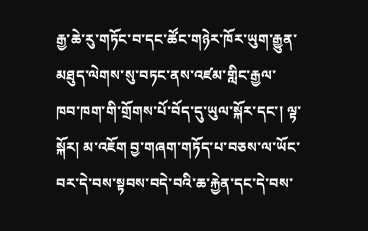རྒྱ་ཆེ་རུ་གཏོང་བ་དང་ཚོང་གཉེར་ཁོར་ཡུག་རྒྱུན་མཐུད་ལེགས་སུ་བཏང་ནས་འཛམ་གླིང་རྒྱལ་ཁབ་ཁག་གི་གྲོགས་པོ་བོད་དུ་ཡུལ་སྐོར་དང་། ལྟ་སྐོར། མ་འཇོག བྱ་གཞག་གཏོད་པ་བཅས་ལ་ཡོང་བར་དེ་བས་སྟབས་བདེ་བའི་ཆ་རྐྱེན་དང་དེ་བས་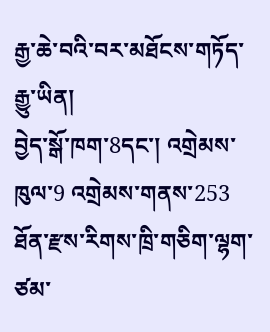རྒྱ་ཆེ་བའི་བར་མཐོངས་གཏོད་རྒྱུ་ཡིན།
བྱེད་སྒོ་ཁག་8དང་། འགྲེམས་ཁུལ་9 འགྲེམས་གནས་253 ཐོན་རྫས་རིགས་ཁྲི་གཅིག་ལྷག་ཙམ་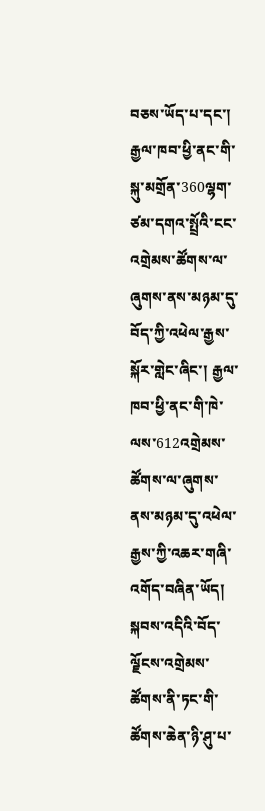བཅས་ཡོད་པ་དང་། རྒྱལ་ཁབ་ཕྱི་ནང་གི་སྐུ་མགྲོན་360ལྷག་ཙམ་དགའ་སྤྲོའི་ངང་འགྲེམས་ཚོགས་ལ་ཞུགས་ནས་མཉམ་དུ་བོད་ཀྱི་འཕེལ་རྒྱས་སྐོར་གླེང་ཞིང་། རྒྱལ་ཁབ་ཕྱི་ནང་གི་ཁེ་ལས་612འགྲེམས་ཚོགས་ལ་ཞུགས་ནས་མཉམ་དུ་འཕེལ་རྒྱས་ཀྱི་འཆར་གཞི་འགོད་བཞིན་ཡོད། སྐབས་འདིའི་བོད་ལྗོངས་འགྲེམས་ཚོགས་ནི་ཏང་གི་ཚོགས་ཆེན་ཉི་ཤུ་པ་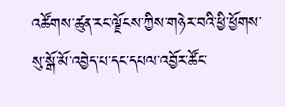འཚོགས་ཚུན་རང་ལྗོངས་ཀྱིས་གཉེར་བའི་ཕྱི་ཕྱོགས་སུ་སྒོ་མོ་འབྱེད་པ་དང་དཔལ་འབྱོར་ཚོང་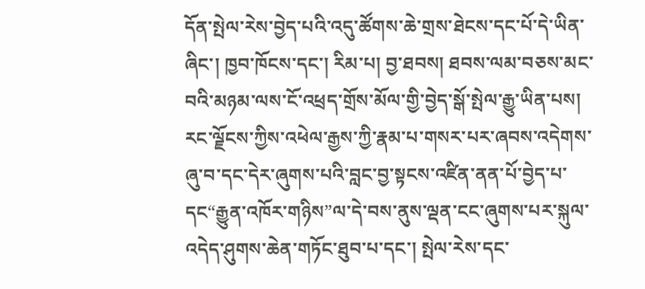དོན་སྤེལ་རེས་བྱེད་པའི་འདུ་ཚོགས་ཆེ་གྲས་ཐེངས་དང་པོ་དེ་ཡིན་ཞིང་། ཁྱབ་ཁོངས་དང་། རིམ་པ། བྱ་ཐབས། ཐབས་ལམ་བཅས་མང་བའི་མཉམ་ལས་ངོ་འཕྲད་གྲོས་མོལ་གྱི་བྱེད་སྒོ་སྤེལ་རྒྱུ་ཡིན་པས། རང་ལྗོངས་ཀྱིས་འཕེལ་རྒྱས་ཀྱི་རྣམ་པ་གསར་པར་ཞབས་འདེགས་ཞུ་བ་དང་དེར་ཞུགས་པའི་བླང་བྱ་སྟངས་འཛིན་ནན་པོ་བྱེད་པ་དང“རྒྱུན་འཁོར་གཉིས”ལ་དེ་བས་ནུས་ལྡན་ངང་ཞུགས་པར་སྐུལ་འདེད་ཤུགས་ཆེན་གཏོང་ཐུབ་པ་དང་། སྤེལ་རེས་དང་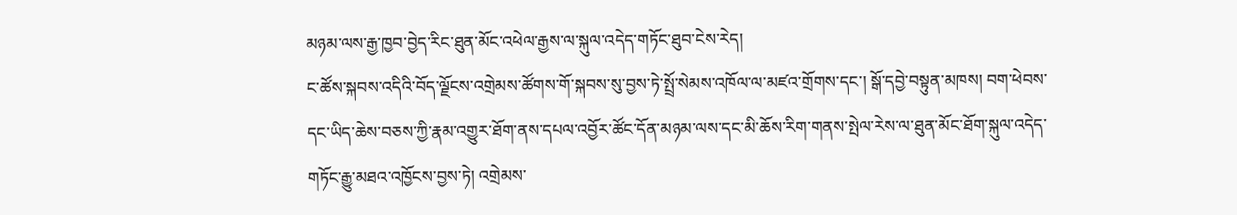མཉམ་ལས་རྒྱ་ཁྱབ་བྱེད་རིང་ཐུན་མོང་འཕེལ་རྒྱས་ལ་སྐུལ་འདེད་གཏོང་ཐུབ་ངེས་རེད།
ང་ཚོས་སྐབས་འདིའི་བོད་ལྗོངས་འགྲེམས་ཚོགས་གོ་སྐབས་སུ་བྱས་ཏེ་སྤྲོ་སེམས་འཁོལ་ལ་མཛའ་གྲོགས་དང་། སྒོ་དབྱེ་བསྟུན་མཁས། བག་ཕེབས་དང་ཡིད་ཆེས་བཅས་ཀྱི་རྣམ་འགྱུར་ཐོག་ནས་དཔལ་འབྱོར་ཚོང་དོན་མཉམ་ལས་དང་མི་ཆོས་རིག་གནས་སྤེལ་རེས་ལ་ཐུན་མོང་ཐོག་སྐུལ་འདེད་གཏོང་རྒྱུ་མཐའ་འཁྱོངས་བྱས་ཏེ། འགྲེམས་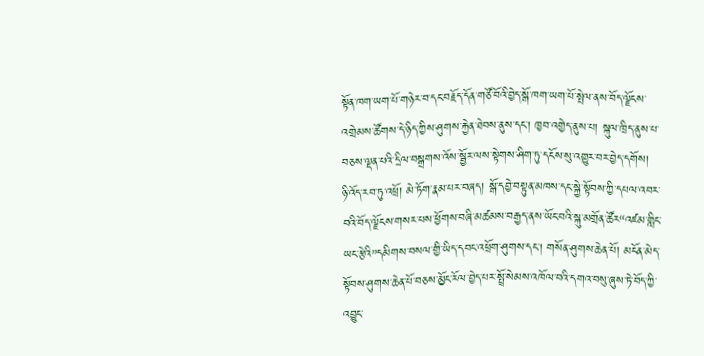སྟོན་ཁག་ཡག་པོ་གཉེར་བ་དང་བརྗོད་དོན་གཙོ་བོའི་བྱེད་སྒོ་ཁག་ཡག་པོ་སྤེལ་ནས་བོད་ལྗོངས་འགྲེམས་ཚོགས་དེ་ཉིད་ཀྱིས་ཤུགས་རྐྱེན་ཐེབས་ནུས་དང་། ཁྱབ་འགྱེད་ནུས་པ། སྐུལ་ཁྲིད་ནུས་པ་བཅས་ལྡན་པའི་དྲིལ་བསྒྲགས་འོས་སྦྱོར་ལས་སྟེགས་ཤིག་ཏུ་དངོས་སུ་འགྱུར་བར་བྱེད་དགོས།
ཉི་འོད་རབ་ཏུ་འཕྲོ། མེ་ཏོག་རྣམ་པར་བཞད། སྒོ་དབྱེ་བསྟུན་མཁས་དང་སྐྱེ་སྟོབས་ཀྱི་དཔལ་འབར་བའི་བོད་ལྗོངས་གསར་པས་ཕྱོགས་བཞི་མཚམས་བརྒྱད་ནས་ཡོང་བའི་སྐུ་མགྲོན་ཚོར“འཛམ་གླིང་ཡང་རྩེའི”དམིགས་བསལ་གྱི་ཡིད་དབང་འཕྲོག་ཤུགས་དང་། གསོན་ཤུགས་ཆེན་པོ། མངོན་མེད་སྟོབས་ཤུགས་ཆེན་པོ་བཅས་མྱོང་རོལ་བྱེད་པར་སྤྲོ་སེམས་འཁོལ་བའི་དགའ་བསུ་ཞུས་ཏེ་བོད་ཀྱི་འབྱུང་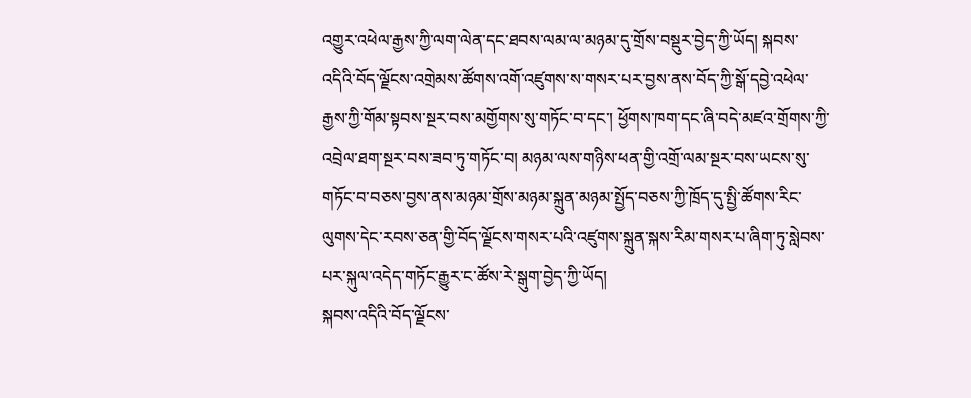འགྱུར་འཕེལ་རྒྱས་ཀྱི་ལག་ལེན་དང་ཐབས་ལམ་ལ་མཉམ་དུ་གྲོས་བསྡུར་བྱེད་ཀྱི་ཡོད། སྐབས་འདིའི་བོད་ལྗོངས་འགྲེམས་ཚོགས་འགོ་འཛུགས་ས་གསར་པར་བྱས་ནས་བོད་ཀྱི་སྒོ་དབྱེ་འཕེལ་རྒྱས་ཀྱི་གོམ་སྟབས་སྔར་བས་མགྱོགས་སུ་གཏོང་བ་དང་། ཕྱོགས་ཁག་དང་ཞི་བདེ་མཛའ་གྲོགས་ཀྱི་འབྲེལ་ཐག་སྔར་བས་ཟབ་ཏུ་གཏོང་བ། མཉམ་ལས་གཉིས་ཕན་གྱི་འགྲོ་ལམ་སྔར་བས་ཡངས་སུ་གཏོང་བ་བཅས་བྱས་ནས་མཉམ་གྲོས་མཉམ་སྐྲུན་མཉམ་སྤྱོད་བཅས་ཀྱི་ཁྲོད་དུ་སྤྱི་ཚོགས་རིང་ལུགས་དེང་རབས་ཅན་གྱི་བོད་ལྗོངས་གསར་པའི་འཛུགས་སྐྲུན་སྐས་རིམ་གསར་པ་ཞིག་ཏུ་སླེབས་པར་སྐུལ་འདེད་གཏོང་རྒྱུར་ང་ཚོས་རེ་སྒུག་བྱེད་ཀྱི་ཡོད།
སྐབས་འདིའི་བོད་ལྗོངས་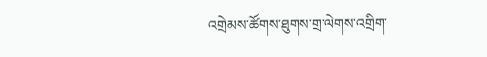འགྲེམས་ཚོགས་ཐུགས་གྲ་ལེགས་འགྲིག་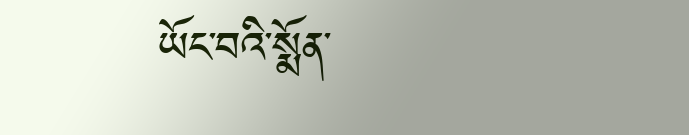ཡོང་བའི་སྨོན་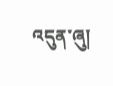འདུན་ཞུ།